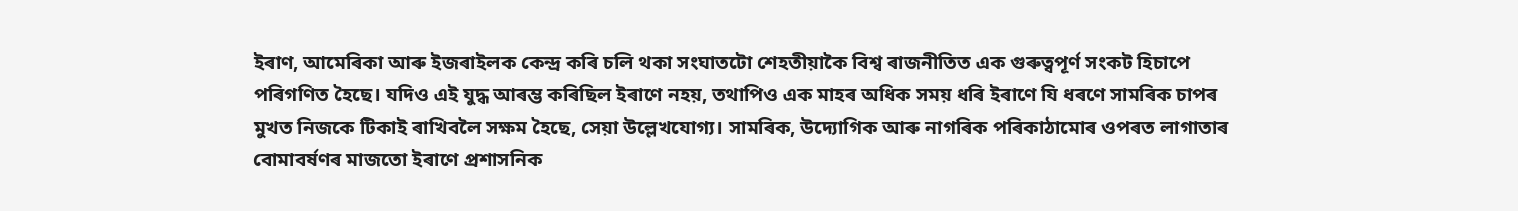ইৰাণ, আমেৰিকা আৰু ইজৰাইলক কেন্দ্ৰ কৰি চলি থকা সংঘাতটো শেহতীয়াকৈ বিশ্ব ৰাজনীতিত এক গুৰুত্বপূর্ণ সংকট হিচাপে পৰিগণিত হৈছে। যদিও এই যুদ্ধ আৰম্ভ কৰিছিল ইৰাণে নহয়, তথাপিও এক মাহৰ অধিক সময় ধৰি ইৰাণে যি ধৰণে সামৰিক চাপৰ মুখত নিজকে টিকাই ৰাখিবলৈ সক্ষম হৈছে, সেয়া উল্লেখযোগ্য। সামৰিক, উদ্যোগিক আৰু নাগৰিক পৰিকাঠামোৰ ওপৰত লাগাতাৰ বোমাবৰ্ষণৰ মাজতো ইৰাণে প্ৰশাসনিক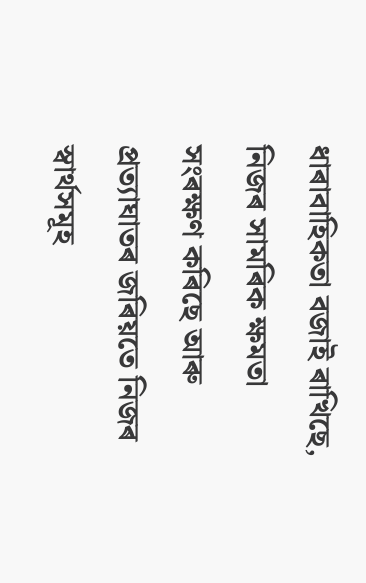ধাৰাবাহিকতা বজাই ৰাখিছে, নিজৰ সামৰিক ক্ষমতা সংৰক্ষণ কৰিছে আৰু প্ৰত্যাঘাতৰ জৰিয়তে নিজৰ স্বাৰ্থসমূহ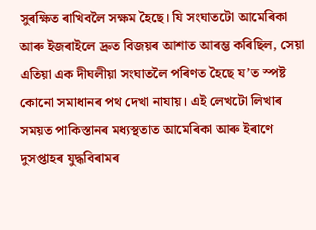সুৰক্ষিত ৰাখিবলৈ সক্ষম হৈছে। যি সংঘাতটো আমেৰিকা আৰু ইজৰাইলে দ্ৰুত বিজয়ৰ আশাত আৰম্ভ কৰিছিল, সেয়া এতিয়া এক দীঘলীয়া সংঘাতলৈ পৰিণত হৈছে য’ত স্পষ্ট কোনো সমাধানৰ পথ দেখা নাযায়। এই লেখটো লিখাৰ সময়ত পাকিস্তানৰ মধ্যস্থতাত আমেৰিকা আৰু ইৰাণে দুসপ্তাহৰ যুদ্ধবিৰামৰ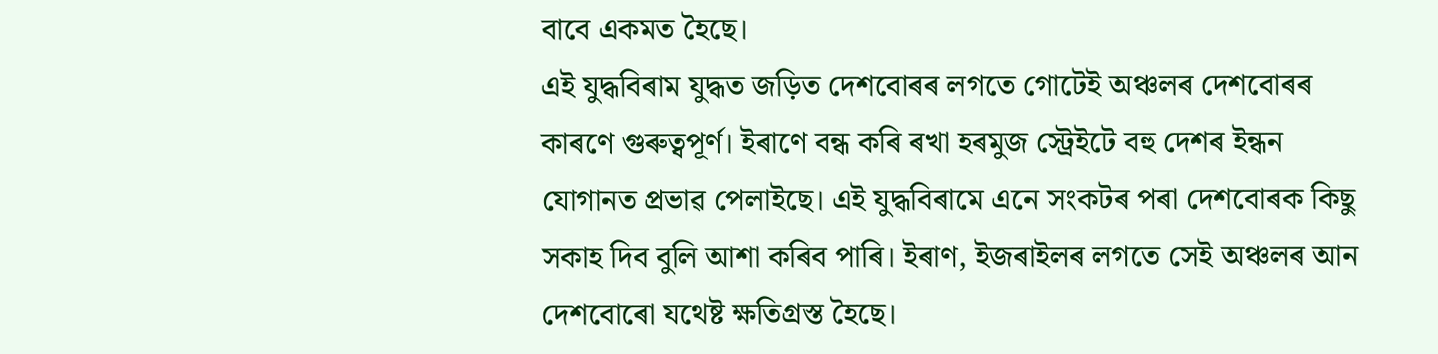বাবে একমত হৈছে।
এই যুদ্ধবিৰাম যুদ্ধত জড়িত দেশবোৰৰ লগতে গোটেই অঞ্চলৰ দেশবোৰৰ কাৰণে গুৰুত্বপূর্ণ। ইৰাণে বন্ধ কৰি ৰখা হৰমুজ স্ট্রেইটে বহু দেশৰ ইন্ধন যোগানত প্রভাৱ পেলাইছে। এই যুদ্ধবিৰামে এনে সংকটৰ পৰা দেশবোৰক কিছু সকাহ দিব বুলি আশা কৰিব পাৰি। ইৰাণ, ইজৰাইলৰ লগতে সেই অঞ্চলৰ আন দেশবোৰো যথেষ্ট ক্ষতিগ্রস্ত হৈছে।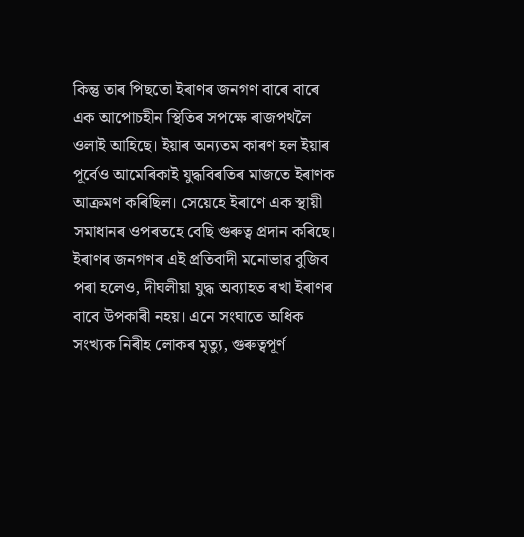কিন্তু তাৰ পিছতো ইৰাণৰ জনগণ বাৰে বাৰে এক আপোচহীন স্থিতিৰ সপক্ষে ৰাজপথলৈ ওলাই আহিছে। ইয়াৰ অন্যতম কাৰণ হল ইয়াৰ পূর্বেও আমেৰিকাই যুদ্ধবিৰতিৰ মাজতে ইৰাণক আক্রমণ কৰিছিল। সেয়েহে ইৰাণে এক স্থায়ী সমাধানৰ ওপৰতহে বেছি গুৰুত্ব প্রদান কৰিছে।
ইৰাণৰ জনগণৰ এই প্ৰতিবাদী মনোভাৱ বুজিব পৰা হলেও, দীঘলীয়া যুদ্ধ অব্যাহত ৰখা ইৰাণৰ বাবে উপকাৰী নহয়। এনে সংঘাতে অধিক সংখ্যক নিৰীহ লোকৰ মৃত্যু, গুৰুত্বপূর্ণ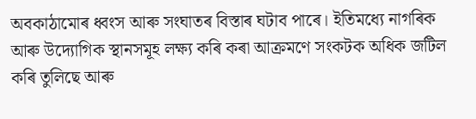অবকাঠামোৰ ধ্বংস আৰু সংঘাতৰ বিস্তাৰ ঘটাব পাৰে। ইতিমধ্যে নাগৰিক আৰু উদ্যোগিক স্থানসমূহ লক্ষ্য কৰি কৰা আক্ৰমণে সংকটক অধিক জটিল কৰি তুলিছে আৰু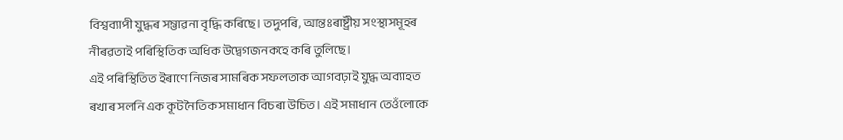বিশ্বব্যাপী যুদ্ধৰ সম্ভাৱনা বৃদ্ধি কৰিছে। তদুপৰি, আন্তঃৰাষ্ট্ৰীয় সংস্থাসমূহৰ নীৰৱতাই পৰিস্থিতিক অধিক উদ্বেগজনকহে কৰি তুলিছে।
এই পৰিস্থিতিত ইৰাণে নিজৰ সামৰিক সফলতাক আগবঢ়াই যুদ্ধ অব্যাহত ৰখাৰ সলনি এক কূটনৈতিক সমাধান বিচৰা উচিত। এই সমাধান তেওঁলোকে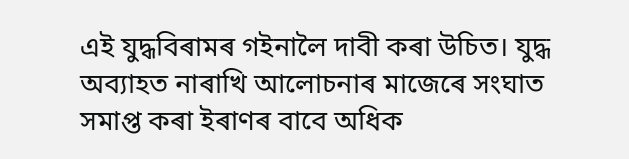এই যুদ্ধবিৰামৰ গইনালৈ দাবী কৰা উচিত। যুদ্ধ অব্যাহত নাৰাখি আলোচনাৰ মাজেৰে সংঘাত সমাপ্ত কৰা ইৰাণৰ বাবে অধিক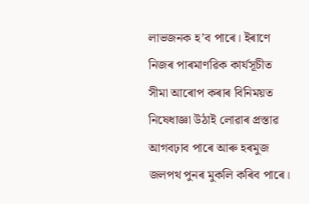লাভজনক হ’ব পাৰে। ইৰাণে নিজৰ পাৰমাণৱিক কাৰ্যসূচীত সীমা আৰোপ কৰাৰ বিনিময়ত নিষেধাজ্ঞা উঠাই লোৱাৰ প্ৰস্তাৱ আগবঢ়াব পাৰে আৰু হৰমুজ জলপথ পুনৰ মুকলি কৰিব পাৰে।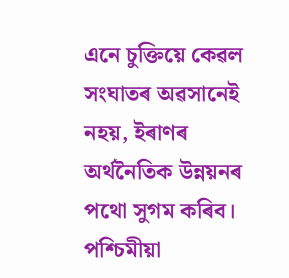এনে চুক্তিয়ে কেৱল সংঘাতৰ অৱসানেই নহয়, ইৰাণৰ অৰ্থনৈতিক উন্নয়নৰ পথো সুগম কৰিব। পশ্চিমীয়া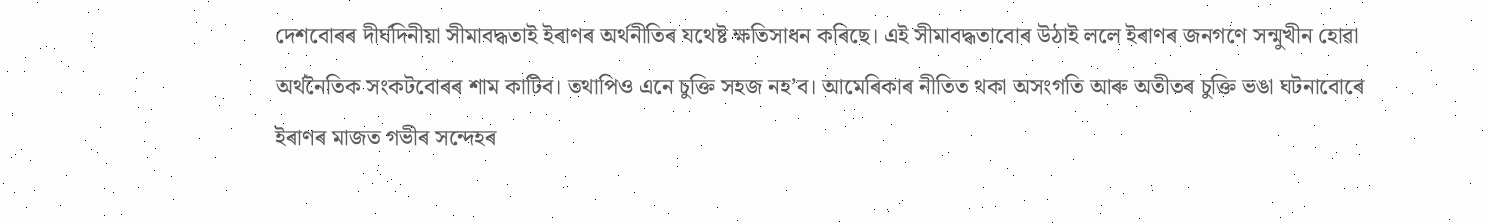দেশবোৰৰ দীর্ঘদিনীয়া সীমাবদ্ধতাই ইৰাণৰ অর্থনীতিৰ যথেষ্ট ক্ষতিসাধন কৰিছে। এই সীমাবদ্ধতাবোৰ উঠাই ললে ইৰাণৰ জনগণে সন্মুখীন হোৱা অর্থনৈতিক সংকটবোৰৰ শাম কাটিব। তথাপিও এনে চুক্তি সহজ নহ’ব। আমেৰিকাৰ নীতিত থকা অসংগতি আৰু অতীতৰ চুক্তি ভঙা ঘটনাবোৰে ইৰাণৰ মাজত গভীৰ সন্দেহৰ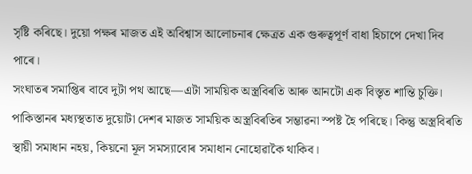সৃষ্টি কৰিছে। দুয়ো পক্ষৰ মাজত এই অবিশ্বাস আলোচনাৰ ক্ষেত্ৰত এক গুৰুত্বপূর্ণ বাধা হিচাপে দেখা দিব পাৰে।
সংঘাতৰ সমাপ্তিৰ বাবে দুটা পথ আছে—এটা সাময়িক অস্ত্ৰবিৰতি আৰু আনটো এক বিস্তৃত শান্তি চুক্তি। পাকিস্তানৰ মধ্যস্থতাত দুয়োটা দেশৰ মাজত সাময়িক অস্ত্রবিৰতিৰ সম্ভাৱনা স্পষ্ট হৈ পৰিছে। কিন্তু অস্ত্ৰবিৰতি স্থায়ী সমাধান নহয়, কিয়নো মূল সমস্যাবোৰ সমাধান নোহোৱাকৈ থাকিব।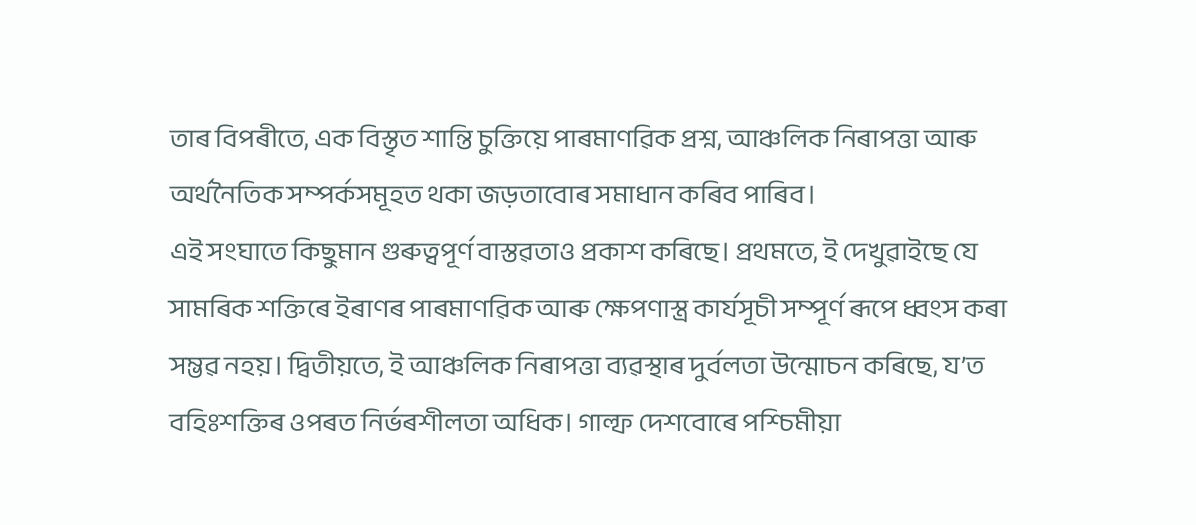তাৰ বিপৰীতে, এক বিস্তৃত শান্তি চুক্তিয়ে পাৰমাণৱিক প্ৰশ্ন, আঞ্চলিক নিৰাপত্তা আৰু অৰ্থনৈতিক সম্পৰ্কসমূহত থকা জড়তাবোৰ সমাধান কৰিব পাৰিব।
এই সংঘাতে কিছুমান গুৰুত্বপূর্ণ বাস্তৱতাও প্ৰকাশ কৰিছে। প্ৰথমতে, ই দেখুৱাইছে যে সামৰিক শক্তিৰে ইৰাণৰ পাৰমাণৱিক আৰু ক্ষেপণাস্ত্ৰ কাৰ্যসূচী সম্পূৰ্ণ ৰূপে ধ্বংস কৰা সম্ভৱ নহয়। দ্বিতীয়তে, ই আঞ্চলিক নিৰাপত্তা ব্যৱস্থাৰ দুৰ্বলতা উন্মোচন কৰিছে, য’ত বহিঃশক্তিৰ ওপৰত নিৰ্ভৰশীলতা অধিক। গাল্ফ দেশবোৰে পশ্চিমীয়া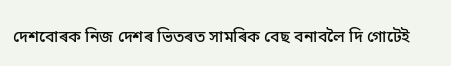দেশবোৰক নিজ দেশৰ ভিতৰত সামৰিক বেছ বনাবলৈ দি গোটেই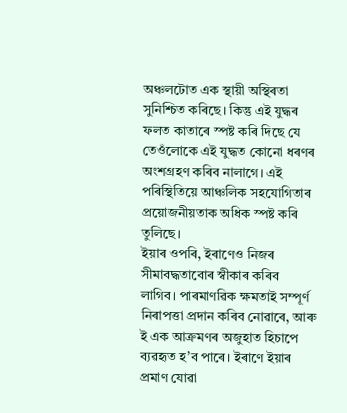অঞ্চলটোত এক স্থায়ী অস্থিৰতা সুনিশ্চিত কৰিছে। কিন্তু এই যুদ্ধৰ ফলত কাতাৰে স্পষ্ট কৰি দিছে যে তেওঁলোকে এই যুদ্ধত কোনো ধৰণৰ অংশগ্রহণ কৰিব নালাগে। এই পৰিস্থিতিয়ে আঞ্চলিক সহযোগিতাৰ প্ৰয়োজনীয়তাক অধিক স্পষ্ট কৰি তুলিছে।
ইয়াৰ ওপৰি, ইৰাণেও নিজৰ সীমাবদ্ধতাবোৰ স্বীকাৰ কৰিব লাগিব। পাৰমাণৱিক ক্ষমতাই সম্পূৰ্ণ নিৰাপত্তা প্ৰদান কৰিব নোৱাৰে, আৰু ই এক আক্রমণৰ অজুহাত হিচাপে ব্যৱহৃত হ’ব পাৰে। ইৰাণে ইয়াৰ প্রমাণ যোৱা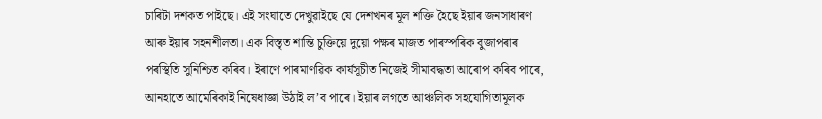চাৰিটা দশকত পাইছে। এই সংঘাতে দেখুৱাইছে যে দেশখনৰ মূল শক্তি হৈছে ইয়াৰ জনসাধাৰণ আৰু ইয়াৰ সহনশীলতা। এক বিস্তৃত শান্তি চুক্তিয়ে দুয়ো পক্ষৰ মাজত পাৰস্পৰিক বুজাপৰাৰ পৰস্থিতি সুনিশ্চিত কৰিব। ইৰাণে পাৰমাণৱিক কাৰ্যসূচীত নিজেই সীমাবদ্ধতা আৰোপ কৰিব পাৰে, আনহাতে আমেৰিকাই নিষেধাজ্ঞা উঠাই ল’ব পাৰে। ইয়াৰ লগতে আঞ্চলিক সহযোগিতামূলক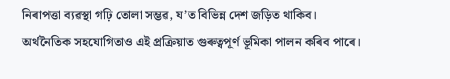নিৰাপত্তা ব্যৱস্থা গঢ়ি তোলা সম্ভৱ, য’ত বিভিন্ন দেশ জড়িত থাকিব।
অৰ্থনৈতিক সহযোগিতাও এই প্ৰক্ৰিয়াত গুৰুত্বপূর্ণ ভূমিকা পালন কৰিব পাৰে।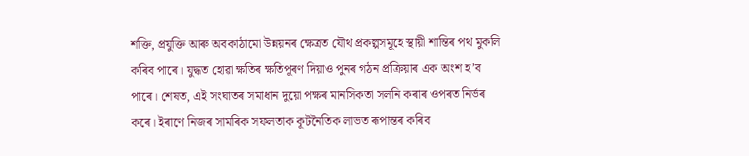শক্তি, প্ৰযুক্তি আৰু অবকাঠামো উন্নয়নৰ ক্ষেত্ৰত যৌথ প্ৰকল্পসমূহে স্থায়ী শান্তিৰ পথ মুকলি কৰিব পাৰে। যুদ্ধত হোৱা ক্ষতিৰ ক্ষতিপূৰণ দিয়াও পুনৰ গঠন প্ৰক্ৰিয়াৰ এক অংশ হ’ব পাৰে। শেষত, এই সংঘাতৰ সমাধান দুয়ো পক্ষৰ মানসিকতা সলনি কৰাৰ ওপৰত নিৰ্ভৰ কৰে। ইৰাণে নিজৰ সামৰিক সফলতাক কূটনৈতিক লাভত ৰূপান্তৰ কৰিব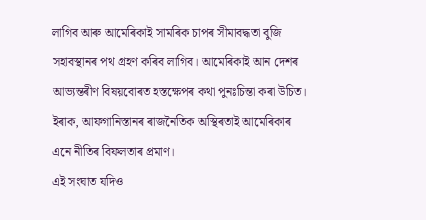লাগিব আৰু আমেৰিকাই সামৰিক চাপৰ সীমাবদ্ধতা বুজি সহাবস্থানৰ পথ গ্ৰহণ কৰিব লাগিব। আমেৰিকাই আন দেশৰ আভ্যন্তৰীণ বিষয়বোৰত হস্তক্ষেপৰ কথা পুনঃচিন্তা কৰা উচিত। ইৰাক, আফগানিস্তানৰ ৰাজনৈতিক অস্থিৰতাই আমেৰিকাৰ এনে নীতিৰ বিফলতাৰ প্রমাণ।
এই সংঘাত যদিও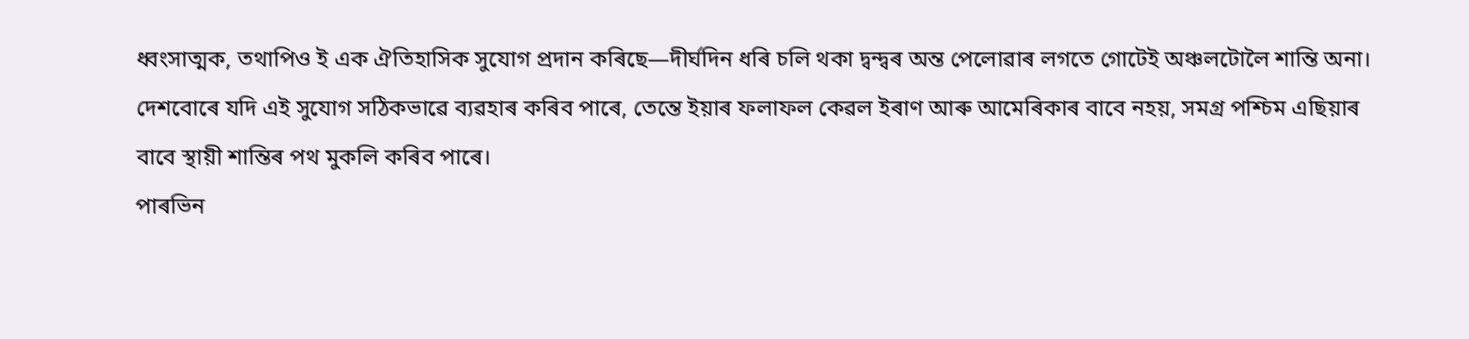ধ্বংসাত্মক, তথাপিও ই এক ঐতিহাসিক সুযোগ প্ৰদান কৰিছে—দীৰ্ঘদিন ধৰি চলি থকা দ্বন্দ্বৰ অন্ত পেলোৱাৰ লগতে গোটেই অঞ্চলটোলৈ শান্তি অনা। দেশবোৰে যদি এই সুযোগ সঠিকভাৱে ব্যৱহাৰ কৰিব পাৰে, তেন্তে ইয়াৰ ফলাফল কেৱল ইৰাণ আৰু আমেৰিকাৰ বাবে নহয়, সমগ্ৰ পশ্চিম এছিয়াৰ বাবে স্থায়ী শান্তিৰ পথ মুকলি কৰিব পাৰে।
পাৰভিন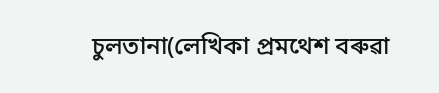চুলতানা(লেখিকা প্রমথেশ বৰুৱা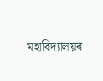মহাবিদ্যালয়ৰ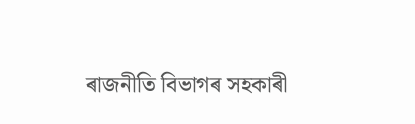ৰাজনীতি বিভাগৰ সহকাৰী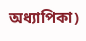অধ্যাপিকা)